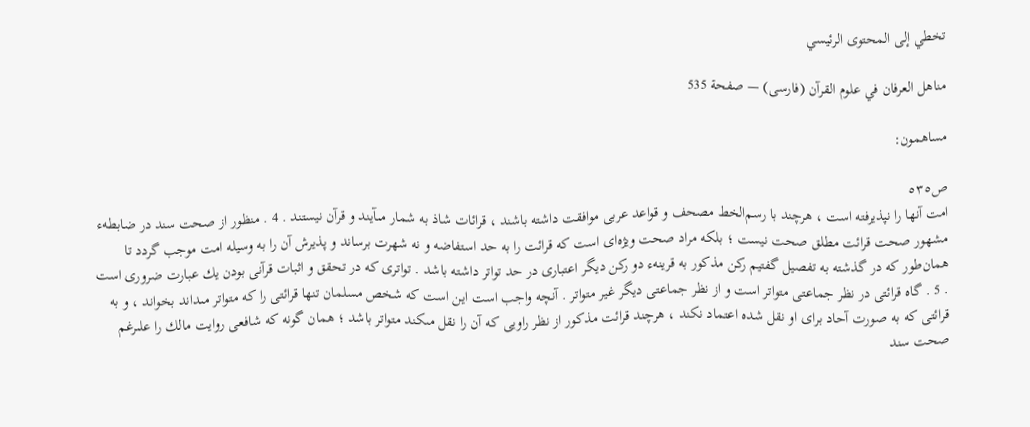تخطي إلى المحتوى الرئيسي

مناهل العرفان في علوم القرآن (فارسى) — صفحة 535

مساهمون:

ص٥٣٥
امت آنها را نپذيرفته است ، هرچند با رسم‌الخط مصحف و قواعد عربى موافقت داشته باشند ، قرائات شاذ به شمار مىآيند و قرآن نيستند . 4 . منظور از صحت سند در ضابطهء مشهور صحت قرائت مطلق صحت نيست ؛ بلكه مراد صحت ويژه‌اى است كه قرائت را به حد استفاضه و نه شهرت برساند و پذيرش آن را به وسيله امت موجب گردد تا همان‌طور كه در گذشته به تفصيل گفتيم ركن مذكور به قرينهء دو ركن ديگر اعتبارى در حد تواتر داشته باشد . تواترى كه در تحقق و اثبات قرآنى بودن يك عبارت ضرورى است . 5 . گاه قرائتى در نظر جماعتى متواتر است و از نظر جماعتى ديگر غير متواتر . آنچه واجب است اين است كه شخص مسلمان تنها قرائتى را كه متواتر مىداند بخواند ، و به قرائتى كه به صورت آحاد براى او نقل شده اعتماد نكند ، هرچند قرائت مذكور از نظر راويى كه آن را نقل مىكند متواتر باشد ؛ همان گونه كه شافعى روايت مالك را علىرغم صحت سند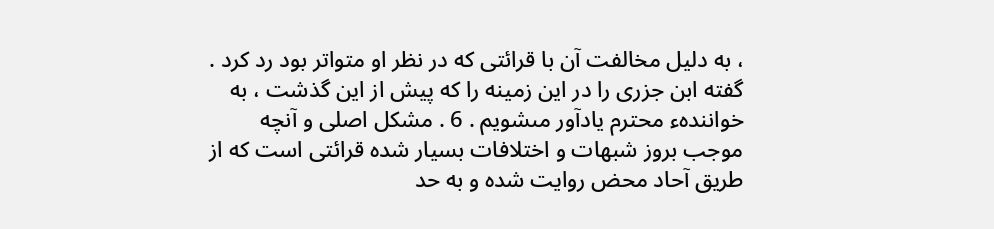، به دليل مخالفت آن با قرائتى كه در نظر او متواتر بود رد كرد . گفته ابن جزرى را در اين زمينه را كه پيش از اين گذشت ، به خوانندهء محترم يادآور مىشويم . 6 . مشكل اصلى و آنچه موجب بروز شبهات و اختلافات بسيار شده قرائتى است كه از طريق آحاد محض روايت شده و به حد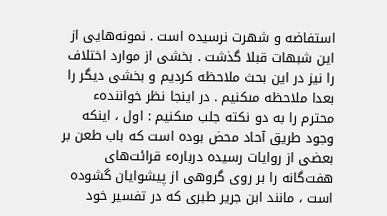استفاضه و شهرت نرسيده است . نمونه‌هايى از اين شبهات قبلا گذشت . بخشى از موارد اختلاف را نيز در اين بحث ملاحظه كرديم و بخشى ديگر را بعدا ملاحظه مىكنيم . در اينجا نظر خوانندهء محترم را به دو نكته جلب مىكنيم : اول ، اينكه وجود طريق آحاد محض بوده است كه باب طعن بر بعضى از روايات رسيده دربارهء قرائت‌هاى هفت‌گانه را بر روى گروهى از پيشوايان گشوده است ، مانند ابن جرير طبرى كه در تفسير خود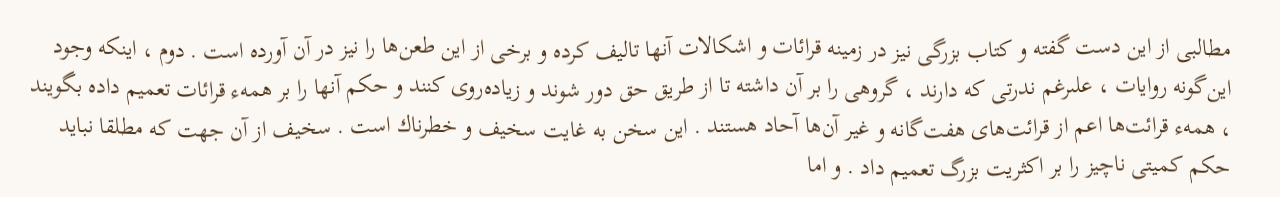مطالبى از اين دست گفته و كتاب بزرگى نيز در زمينه قرائات و اشكالات آنها تاليف كرده و برخى از اين طعن‌ها را نيز در آن آورده است . دوم ، اينكه وجود اين‌گونه روايات ، علىرغم ندرتى كه دارند ، گروهى را بر آن داشته تا از طريق حق دور شوند و زياده‌روى كنند و حكم آنها را بر همهء قرائات تعميم داده بگويند ، همهء قرائت‌ها اعم از قرائت‌هاى هفت‌گانه و غير آن‌ها آحاد هستند . اين سخن به غايت سخيف و خطرناك است . سخيف از آن جهت كه مطلقا نبايد حكم كميتى ناچيز را بر اكثريت بزرگ تعميم داد . و اما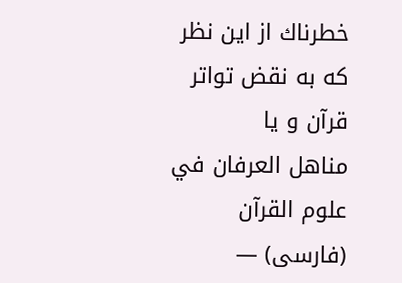خطرناك از اين نظر كه به نقض تواتر قرآن و يا
مناهل العرفان في علوم القرآن (فارسى) —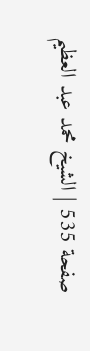صفحة 535 | الشيخ محمد عبد العظيم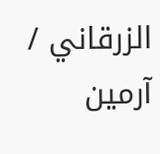الزرقاني / آرمين